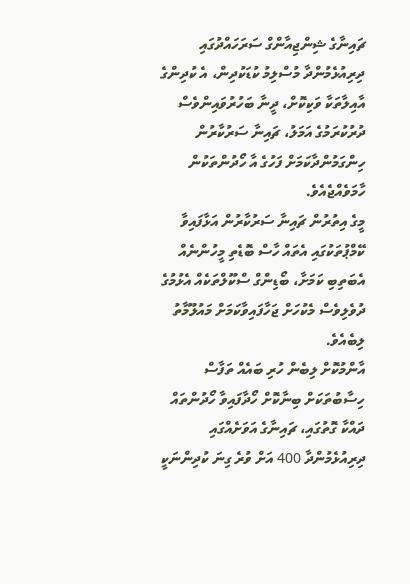ޗައިނާގެ ޝިންޖިއާންގް ސަރަހައްދުގައި ދިރިއުޅެމުންދާ މުސްލިމު ކުޑަކުދިން، އެ ކުދިންގެ އާއިލާތަކާ ވަކިކޮށް، ދީނާ ބަހުރުވައިންވެސް ދުރުކުރަމުގެ އަމަލު، ޗައިނާ ސަރުކާރުން ހިންގަމުންދާކަމަށް ފަހުގެ އާ ހޯދުންތަކުން ހާމަވެއްޖެއެވެ.
މީގެ އިތުރުން ޗައިނާ ސަރުކާރުން އަޅާފައިވާ ކޭމްޕުތަކުގައި އެތައް ހާސް ބޮޑެތި މީހުންނެއް އެބަތިބި ކަމަށާ، ބޯޑިންގް ސްކޫލްތަކެއް އެޅުމުގެ ދުވެލިވެސް މެކުހަށް ޖަހާފައިވާކަމަށް މައުލޫމާތު ލިބެއެވެ.
އާންމުކޮށް ލިބެން ހުރި ބައެއް ތަފާސް ހިސާބުތަކަށް ބިނާކޮށް ހޯދާފައިވާ ހޯދުންތައް ދައްކާ ގޮތުގައި، ޗައިނާގެ އަވަށެއްގައި ދިރިއުޅެމުންދާ 400 އަށް ވުރެ ގިނަ ކުދިންނަކީ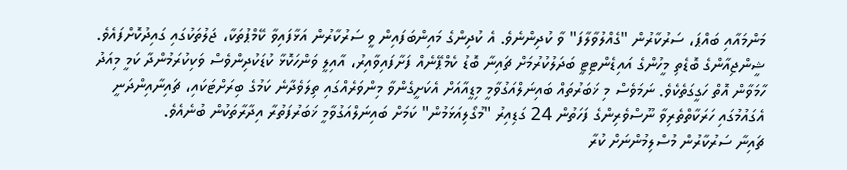މަންމައާއި ބައްޕަ، ސަރުކާރުން "ގެއްލުވާލާފަ" ވާ ކުދިންނެވެ. އެ ކުދިންގެ މައިންބަފައިން ވީ ސަރުކާރުން އަޅާފައިވާ ކޭމްޕުތަކާ، ޖަލުތަކުގައި ގައިދުކޮށްފައެވެ.
ޝީންޖިއާންގެ ބޮޑެތި މީހުންގެ އައިޑެންޓިޓީ ބަދަލުކުރުމަށް ޗައިނާ ބޮޑު ކެމްޕޭނެއް ފަށާފައިވާއިރު، އާއިލީ ވަންހަކޮޅާ ކުޑަކުދިންވެސް ވަކިކުރަމުންދާ ކަމީ މިއަދު ހާމަވާން އޮތް ހަގީގަތެކެވެ. ނަމަވެސް މި ޚަބަރުތައް ބައިނަލްއަގުވާމީ މިޑީއާއަށް އެކަށީގެންވާ މިންވަރެއްގައި ތިލަވެދާނެ ކަމުގެ ބިރަށްޓަކައި، ޗައިނާއިންދަނީ އެގައުމުގައި ހަރަކާތްތެރިވާ ނޫސްވެރިންގެ ފަހަތުން 24 ގަޑިއިރު "މުގޯލިއަޅަމުން" ކަމަށް ބައިނަލްއަގުވާމީ ޚަބަރުފަތުރާ އިދާރާތަކުން ބުނެއެވެ.
ޗައިނާ ސަރުކާރުން މުސްލިމުންނަށް ކުރާ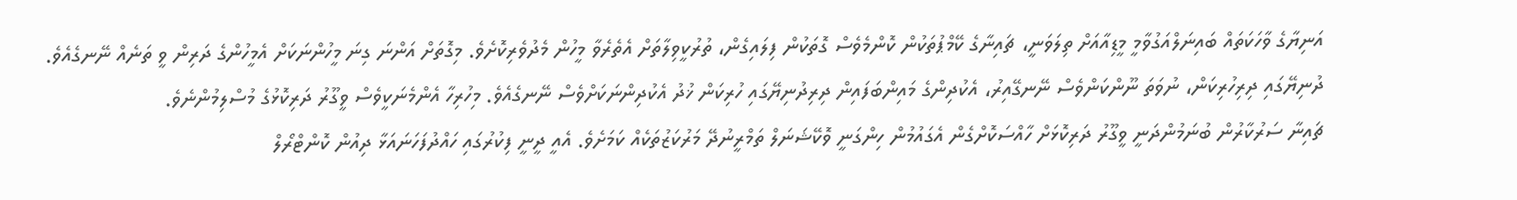އަނިޔާގެ ވާހަކަތައް ބައިނަލްއަގުވާމީ މީޑިއާއަށް ތިލަވަނީ، ޗައިނާގެ ކޭމްޕުތަކުން ކޮންމެވެސް ގޮތަކުން ފިލައިގެން، ތުރުކީވިލާތަށް އެތެރެވާ މީހުން މެދުވެރިކޮށެވެ. މިގޮތަށް އަންނަ ގިނަ މީހުންނަކަށް އެމީހުންގެ ދަރިން ވީ ތަނެއް ނޭނގެއެވެ. ދުނިޔޭގައި ދިރިހުރިކަން، ނުވަތަ ނޫންކަންވެސް ނޭނގޭއިރު، އެކުދިންގެ މައިންބަފައިން ދިރިދުނިޔޭގައި ހުރިކަން ޚުދު އެކުދިންނަކަށްވެސް ނޭނގެއެވެ. މިހުރިހާ އެންމެނަކީވެސް ވީގޫރު ދަރިކޮޅުގެ މުސްލިމުންނެވެ.
ޗައިނާ ސަރުކާރުން ބުނަމުންދަނީ ވީގޫރު ދަރިކޮޅަށް ހާއްސަކޮށްގެން އެގައުމުން ހިންގަނީ ވޮކޭޝަނަލް ތަމްރީނުދޭ މަރުކަޒުތަކެއް ކަމަށެވެ. އެއީ ދީނީ ފިކުރުގައި ހައްދުފަހަނައަޅާ ދިއުން ކޮންޓްރޯލް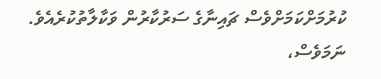ކުރުމަށްކަމަށްވެސް ޗައިނާގެ ސަރުކާރުން ވަކާލާތުކުރެއެވެ. ނަމަވެސް،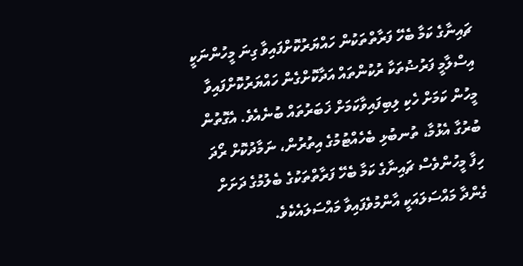ޗައިނާގެ ކަމާ ބެހޭ ފަރާތްތަކުން ހައްޔަރުކޮށްފައިވާ ގިނަ މީހުންނަކީ އިސްލާމީ ފަރުޟުތަކާ ރުކުންތައް އަދާކޮށްގެން ހައްޔަރުކޮށްފައިވާ މީހުން ކަމަށް ހެކި ލިބިފައިވާކަމަށް ޚަބަރުތައް ބުނެއެވެ. އެގޮތުން ބުރުގާ އެޅުމާ، ތުނބުޅި ބެހެއްޓުމުގެ އިތުރުން، ނަމާދުކޮށް ރޯދަ ހިފާ މީހުންވެސް ޗައިނާގެ ކަމާ ބެހޭ ފަރާތްތަކުގެ ބެލުމުގެ ދަށަށް ގެންދާ މައްސަލައަކީ އާންމުވެފައިވާ މައްސަލައެކެވެ.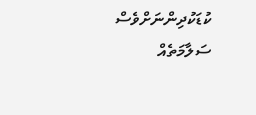ކުޑަކުދިންނަށްވެސް ސަލާމަތެއް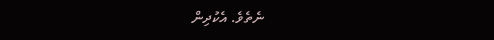ނެތެވެ. އެކުދިން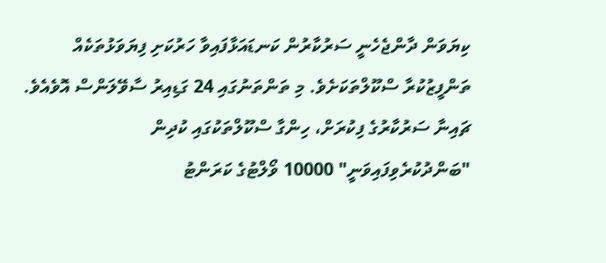ކިޔަވަން ދާންޖެހެނީ ސަރުކާރުން ކަނޑައަޅާފައިވާ ހަރުކަށި ފިޔަވަޅުތަކެއް ތަންފީޒުކުރާ ސްކޫލްތަކަށެވެ. މި ތަންތަނުގައި 24 ގަޑިއިރު ސާވޭލަންސް އޮވެއެވެ. ޗައިނާ ސަރުކާރުގެ ފިކުރަށް، ހިންގާ ސްކޫލްތަކުގައި ކުދިން "ބަންދުކުރެވިފައިވަނީ" 10000 ވޯލްޓުގެ ކަރަންޓު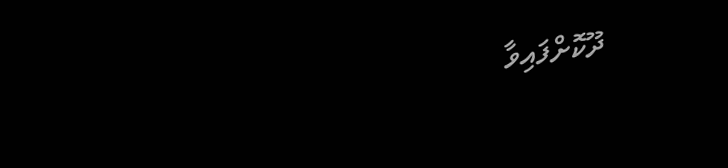ދޫކޮށްފައިވާ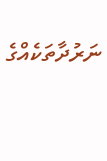ނަރުދާތަކެއްގެ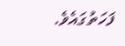ފަހަތުގައެވެ.